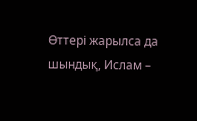Өттері жарылса да шындық, Ислам –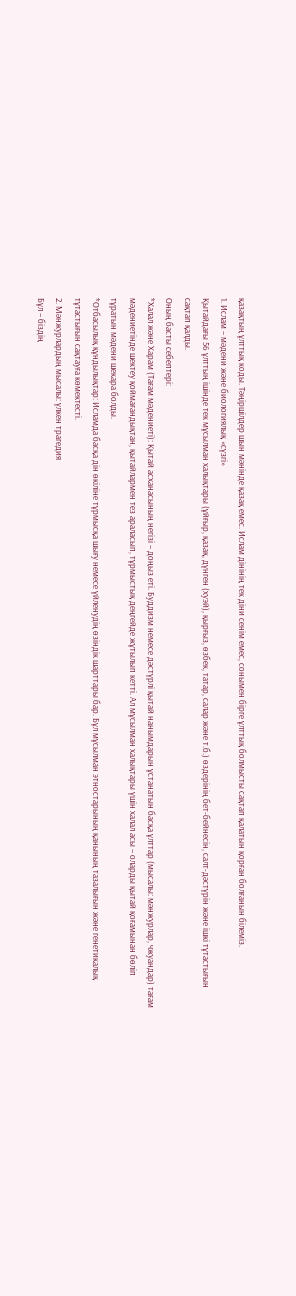қазақтың ұлттық коды. Тәңіршілдер шын мәнінде қазақ емес. Ислам дінінің тек діни сенім емес, сонымен бірге ұлттық болмысты сақтап қалатын қорған болғанын білеміз.
1. Ислам – мәдени және биологиялық «сүзгі»
Қытайдағы 56 ұлттың ішінде тек мұсылман халықтары (ұйғыр, қазақ, дүнген (хуэй), қырғыз, өзбек, татар, салар және т.б.) өздерінің бет-бейнесін, салт-дәстүрін және ішкі тұтастығын сақтап қалды.
Оның басты себептері:
*Халал және Харам (Тағам мәдениеті): Қытай асханасының негізі – доңыз еті. Буддизм немесе дәстүрлі қытай нанымдарын ұстанатын басқа ұлттар (мысалы: мәнжурлар, чжуандар) тағам мәдениетінде шектеу қоймағандықтан, қытайлармен тез араласып, тұрмыстық деңгейде жұтылып кетті. Ал мұсылман халықтары үшін халал асы – оларды қытай қоғамынан бөліп тұратын мәдени шекара болды.
*Отбасылық құндылықтар: Исламда басқа дін өкіліне тұрмысқа шығу немесе үйленудің өзіндік шарттары бар. Бұл мұсылман этностарының қанының тазалығын және генетикалық тұтастығын сақтауға көмектесті.
2. Мәнжурлардың мысалы: үлкен трагедия
Бұл – біздің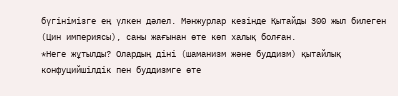бүгінімізге ең үлкен дәлел. Мәнжурлар кезінде Қытайды 300 жыл билеген (Цин империясы), саны жағынан өте көп халық болған.
*Неге жұтылды? Олардың діні (шаманизм және буддизм) қытайлық конфуцийшілдік пен буддизмге өте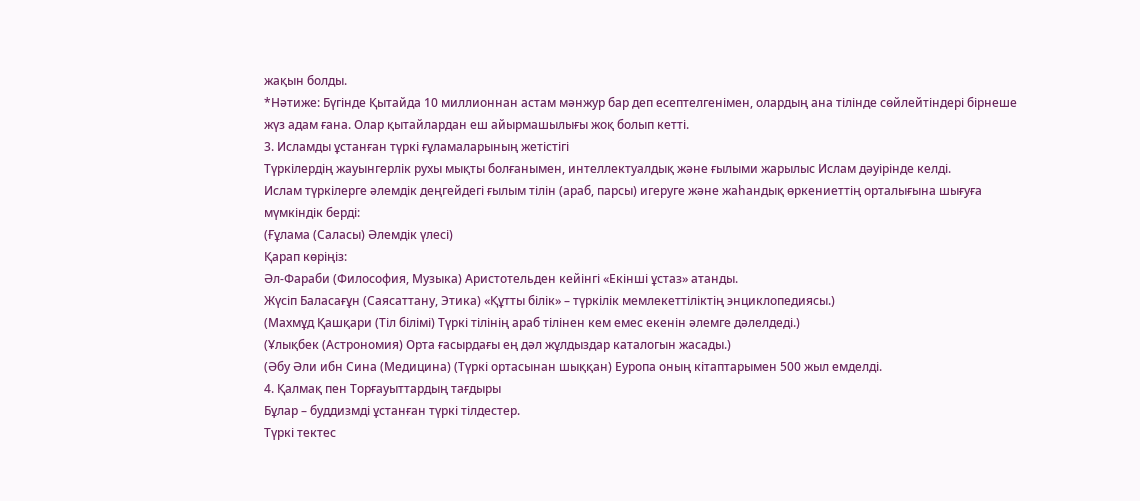жақын болды.
*Нәтиже: Бүгінде Қытайда 10 миллионнан астам мәнжур бар деп есептелгенімен, олардың ана тілінде сөйлейтіндері бірнеше жүз адам ғана. Олар қытайлардан еш айырмашылығы жоқ болып кетті.
3. Исламды ұстанған түркі ғұламаларының жетістігі
Түркілердің жауынгерлік рухы мықты болғанымен, интеллектуалдық және ғылыми жарылыс Ислам дәуірінде келді.
Ислам түркілерге әлемдік деңгейдегі ғылым тілін (араб, парсы) игеруге және жаһандық өркениеттің орталығына шығуға мүмкіндік берді:
(Ғұлама (Саласы) Әлемдік үлесі)
Қарап көріңіз:
Әл-Фараби (Философия, Музыка) Аристотельден кейінгі «Екінші ұстаз» атанды.
Жүсіп Баласағұн (Саясаттану, Этика) «Құтты білік» – түркілік мемлекеттіліктің энциклопедиясы.)
(Махмұд Қашқари (Тіл білімі) Түркі тілінің араб тілінен кем емес екенін әлемге дәлелдеді.)
(Ұлықбек (Астрономия) Орта ғасырдағы ең дәл жұлдыздар каталогын жасады.)
(Әбу Әли ибн Сина (Медицина) (Түркі ортасынан шыққан) Еуропа оның кітаптарымен 500 жыл емделді.
4. Қалмақ пен Торғауыттардың тағдыры
Бұлар – буддизмді ұстанған түркі тілдестер.
Түркі тектес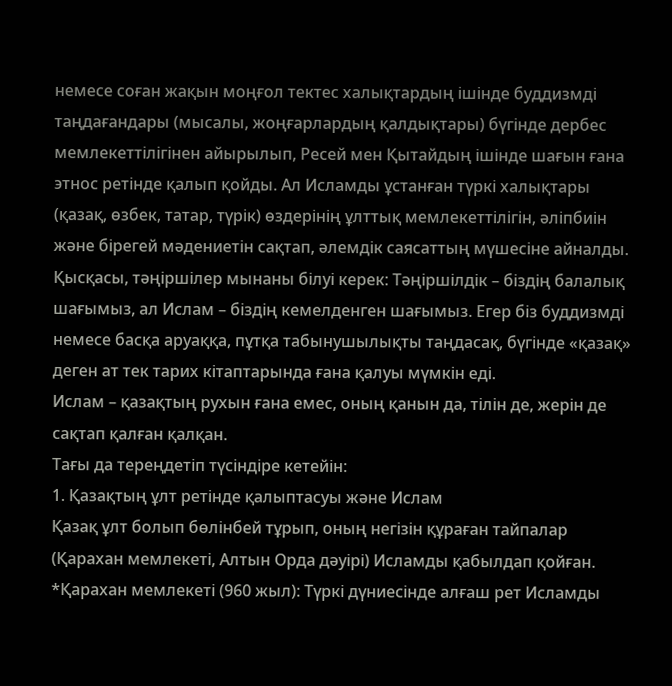немесе соған жақын моңғол тектес халықтардың ішінде буддизмді таңдағандары (мысалы, жоңғарлардың қалдықтары) бүгінде дербес мемлекеттілігінен айырылып, Ресей мен Қытайдың ішінде шағын ғана этнос ретінде қалып қойды. Ал Исламды ұстанған түркі халықтары (қазақ, өзбек, татар, түрік) өздерінің ұлттық мемлекеттілігін, әліпбиін және бірегей мәдениетін сақтап, әлемдік саясаттың мүшесіне айналды.
Қысқасы, тәңіршілер мынаны білуі керек: Тәңіршілдік – біздің балалық шағымыз, ал Ислам – біздің кемелденген шағымыз. Егер біз буддизмді немесе басқа аруаққа, пұтқа табынушылықты таңдасақ, бүгінде «қазақ» деген ат тек тарих кітаптарында ғана қалуы мүмкін еді.
Ислам – қазақтың рухын ғана емес, оның қанын да, тілін де, жерін де сақтап қалған қалқан.
Тағы да тереңдетіп түсіндіре кетейін:
1. Қазақтың ұлт ретінде қалыптасуы және Ислам
Қазақ ұлт болып бөлінбей тұрып, оның негізін құраған тайпалар (Қарахан мемлекеті, Алтын Орда дәуірі) Исламды қабылдап қойған.
*Қарахан мемлекеті (960 жыл): Түркі дүниесінде алғаш рет Исламды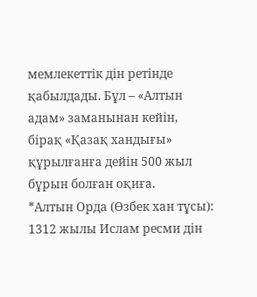мемлекеттік дін ретінде қабылдады. Бұл – «Алтын адам» заманынан кейін, бірақ «Қазақ хандығы» құрылғанға дейін 500 жыл бұрын болған оқиға.
*Алтын Орда (Өзбек хан тұсы): 1312 жылы Ислам ресми дін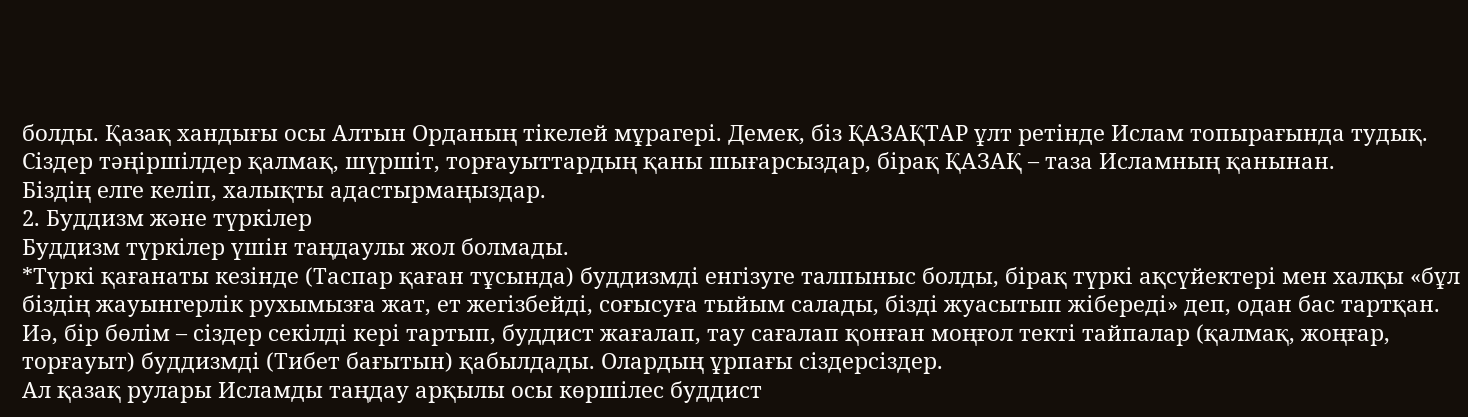болды. Қазақ хандығы осы Алтын Орданың тікелей мұрагері. Демек, біз ҚАЗАҚТАР ұлт ретінде Ислам топырағында тудық.
Сіздер тәңіршілдер қалмақ, шүршіт, торғауыттардың қаны шығарсыздар, бірақ ҚАЗАҚ – таза Исламның қанынан.
Біздің елге келіп, халықты адастырмаңыздар.
2. Буддизм және түркілер
Буддизм түркілер үшін таңдаулы жол болмады.
*Түркі қағанаты кезінде (Таспар қаған тұсында) буддизмді енгізуге талпыныс болды, бірақ түркі ақсүйектері мен халқы «бұл біздің жауынгерлік рухымызға жат, ет жегізбейді, соғысуға тыйым салады, бізді жуасытып жібереді» деп, одан бас тартқан.
Иә, бір бөлім – сіздер секілді кері тартып, буддист жағалап, тау сағалап қонған моңғол текті тайпалар (қалмақ, жоңғар, торғауыт) буддизмді (Тибет бағытын) қабылдады. Олардың ұрпағы сіздерсіздер.
Ал қазақ рулары Исламды таңдау арқылы осы көршілес буддист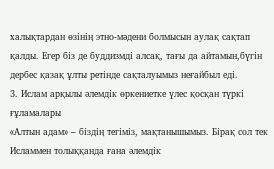халықтардан өзінің этно-мәдени болмысын аулақ сақтап қалды. Егер біз де буддизмді алсақ, тағы да айтамын,бүгін дербес қазақ ұлты ретінде сақталуымыз неғайбыл еді.
3. Ислам арқылы әлемдік өркениетке үлес қосқан түркі ғұламалары
«Алтын адам» – біздің тегіміз, мақтанышымыз. Бірақ сол тек Исламмен толыққанда ғана әлемдік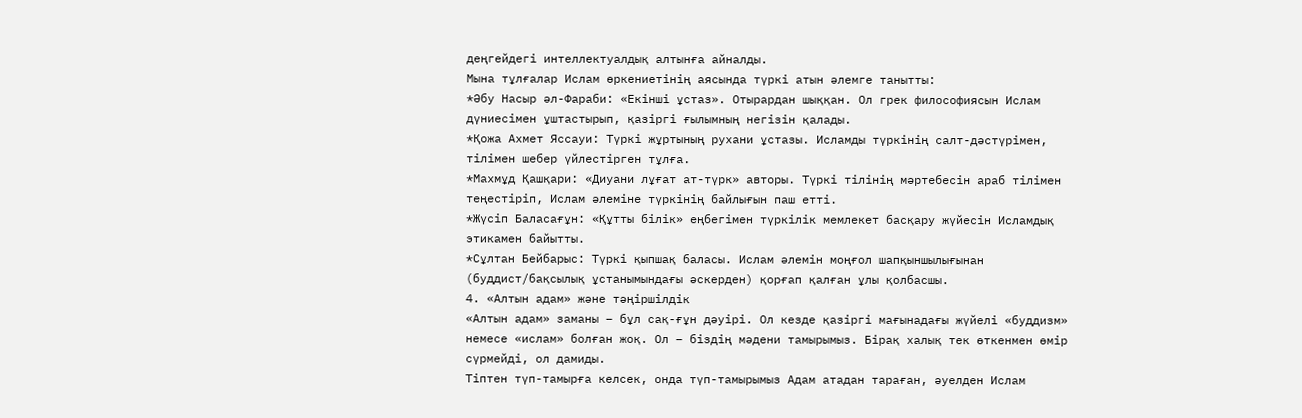деңгейдегі интеллектуалдық алтынға айналды.
Мына тұлғалар Ислам өркениетінің аясында түркі атын әлемге танытты:
*Әбу Насыр әл-Фараби: «Екінші ұстаз». Отырардан шыққан. Ол грек философиясын Ислам дүниесімен ұштастырып, қазіргі ғылымның негізін қалады.
*Қожа Ахмет Яссауи: Түркі жұртының рухани ұстазы. Исламды түркінің салт-дәстүрімен, тілімен шебер үйлестірген тұлға.
*Махмұд Қашқари: «Диуани лұғат ат-түрк» авторы. Түркі тілінің мәртебесін араб тілімен теңестіріп, Ислам әлеміне түркінің байлығын паш етті.
*Жүсіп Баласағұн: «Құтты білік» еңбегімен түркілік мемлекет басқару жүйесін Исламдық этикамен байытты.
*Сұлтан Бейбарыс: Түркі қыпшақ баласы. Ислам әлемін моңғол шапқыншылығынан (буддист/бақсылық ұстанымындағы әскерден) қорғап қалған ұлы қолбасшы.
4. «Алтын адам» және тәңіршілдік
«Алтын адам» заманы – бұл сақ-ғұн дәуірі. Ол кезде қазіргі мағынадағы жүйелі «буддизм» немесе «ислам» болған жоқ. Ол – біздің мәдени тамырымыз. Бірақ халық тек өткенмен өмір сүрмейді, ол дамиды.
Тіптен түп-тамырға келсек, онда түп-тамырымыз Адам атадан тараған, әуелден Ислам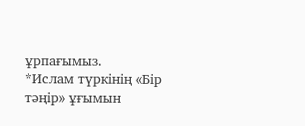ұрпағымыз.
*Ислам түркінің «Бір тәңір» ұғымын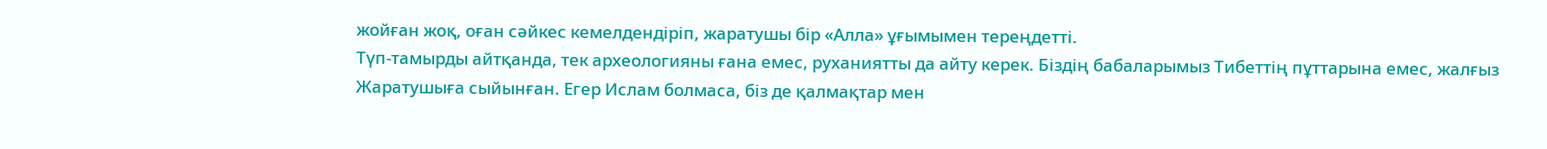жойған жоқ, оған сәйкес кемелдендіріп, жаратушы бір «Алла» ұғымымен тереңдетті.
Түп-тамырды айтқанда, тек археологияны ғана емес, руханиятты да айту керек. Біздің бабаларымыз Тибеттің пұттарына емес, жалғыз Жаратушыға сыйынған. Егер Ислам болмаса, біз де қалмақтар мен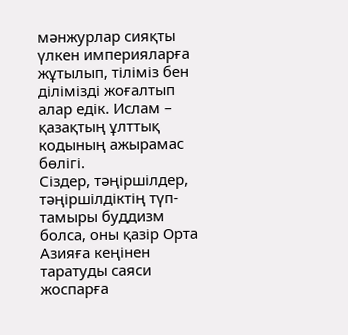мәнжурлар сияқты үлкен империяларға жұтылып, тіліміз бен ділімізді жоғалтып алар едік. Ислам – қазақтың ұлттық кодының ажырамас бөлігі.
Сіздер, тәңіршілдер, тәңіршілдіктің түп-тамыры буддизм болса, оны қазір Орта Азияға кеңінен таратуды саяси жоспарға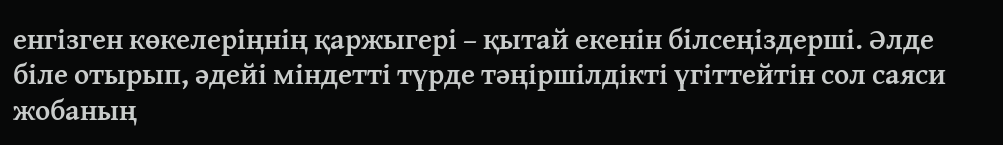енгізген көкелеріңнің қаржыгері – қытай екенін білсеңіздерші. Әлде біле отырып, әдейі міндетті түрде тәңіршілдікті үгіттейтін сол саяси жобаның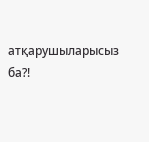атқарушыларысыз ба?!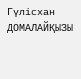Гүлісхан ДОМАЛАЙҚЫЗЫ